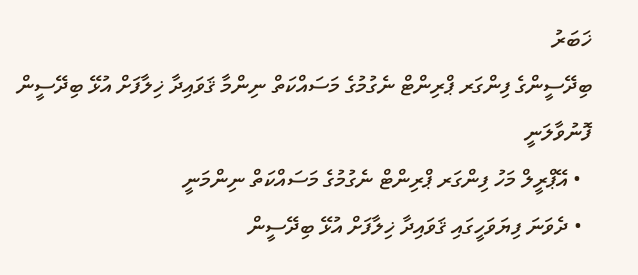ޚަބަރު
ބިދޭސީންގެ ފިންގަރ ޕްރިންޓް ނެގުމުގެ މަސައްކަތް ނިންމާ ޤަވައިދާ ޚިލާފަށް އުޅޭ ބިދޭސީން ފޮނުވާލަނީ
  • އޭޕްރީލް މަހު ފިންގަރ ޕްރިންޓް ނެގުމުގެ މަސައްކަތް ނިންމަނީ
  • ދެވަނަ ފިޔަވަހީގައި ޤަވައިދާ ޚިލާފަށް އުޅޭ ބިދޭސީން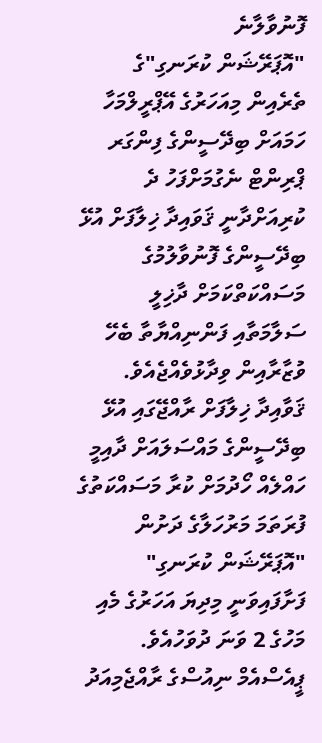ފޮނުވާލާނެ
"އޮޕަރޭޝަން ކުރަނގި"ގެ ތެރެއިން މިއަހަރުގެ އޭޕްރީލްމަހާ ހަމައަށް ބިދޭސީންގެ ފިންގަރ ޕްރިންޓް ނެގުމަށްފަހު ދެ ކުރިއަށްދާނީ ޤަވައިދާ ޚިލާފަށް އުޅޭ ބިދޭސީންގެ ފޮނުވާލުމުގެ މަސައްކަތްކަމަށް ދާޚިލީ ސަލާމަތާއި ފަންނިއްޔާތާ ބެހޭ ވުޒާރާއިން ވިދާޅުވެއްޖެއެވެ.
ޤަވާއިދާ ޚިލާފަށް ރާއްޖޭގައި އުޅޭ ބިދޭސީންގެ މައްސަލައަށް ދާއިމީ ހައްލެއް ހޯދުމަށް ކުރާ މަސައްކަތުގެ ފުރަތަމަ މަރުހަލާގެ ދަށުން "އޮޕަރޭޝަން ކުރަނގި" ފަށާފައިވަނީ މިދިޔަ އަހަރުގެ މެއި މަހުގެ 2 ވަނަ ދުވަހުއެވެ.
ޕީއެސްއެމް ނިއުސްގެ ރާއްޖެމިއަދު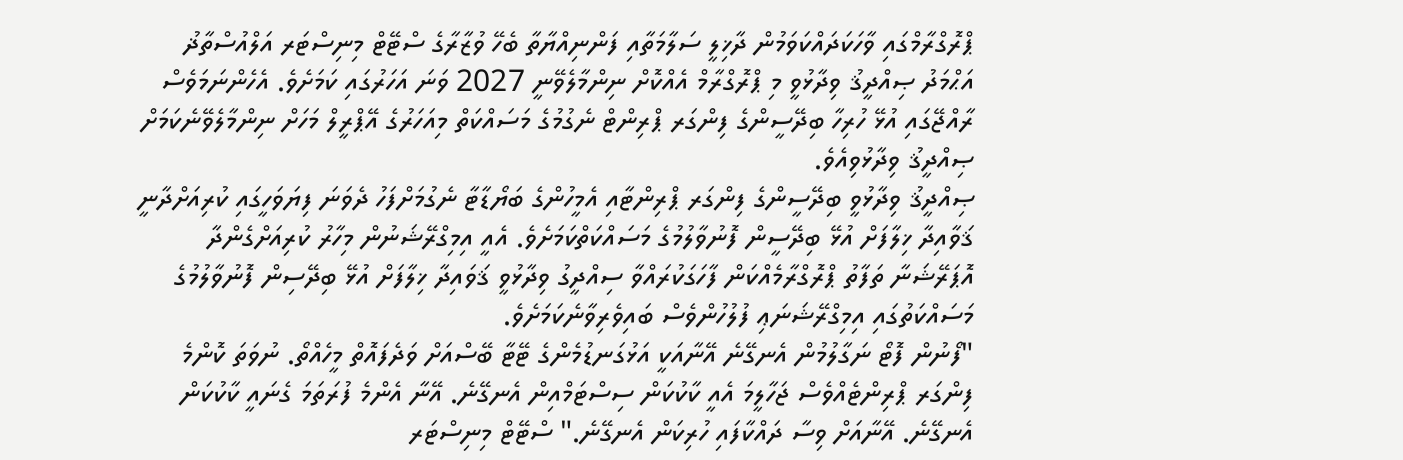ޕްރޮގްރާމްގައި ވާހަކަދައްކަވަމުން ދާޚިލީ ސަލާމަތާއި ފަންނިއްޔާތާ ބެހޭ ވުޒާރާގެ ސްޓޭޓް މިނިސްޓަރ އަލްއުސްތާޛު އަޙްމަދު ޞިއްދީޤު ވިދާޅުވީ މި ޕްރޮގްރާމް އެއްކޮށް ނިންމާލެވޭނީ 2027 ވަނަ އަހަރުގައި ކަމަށެވެ. އެހެންނަމަވެސް ރާއްޖޭގައި އުޅޭ ހުރިހާ ބިދޭސީންގެ ފިންގަރ ޕްރިންޓް ނެގުމުގެ މަސައްކަތް މިއަހަރުގެ އޭޕްރީލް މަހަށް ނިންމާލެވޭނެކަމަށް ޞިއްދީޤު ވިދާޅުވިއެވެ.
ޞިއްދީޤު ވިދާޅުވީ ބިދޭސީންގެ ފިންގަރ ޕްރިންޓާއި އެމީހުންގެ ބަޔޯޑާޓާ ނެގުމަށްފަހު ދެވަނަ ފިޔަވަހީގައި ކުރިއަށްދާނީ ޤަވާއިދާ ޚިލާފަށް އުޅޭ ބިދޭސީން ފޮނުވާލުމުގެ މަސައްކަތްކަމަށެވެ. އެއީ އިމިގްރޭޝަނުން މިހާރު ކުރިއަށްގެންދާ އޮޕަރޭޝަނާ ތަފާތު ޕްރޮގްރާމެއްކަން ފާހަގަކުރައްވާ ސިއްދީގު ވިދާޅުވީ ޤަވައިދާ ޚިލާފަށް އުޅޭ ބިދޭސިން ފޮނުވާލުމުގެ މަސައްކަތުގައި އިމިގްރޭޝަނަޢި ފުލުހުންވެސް ބައިވެރިވާނެކަމަށެވެ.
"ފޯނުން ފޮޓޯ ނަގާލުމުން އެނގޭނެ އޭނާއަކީ އަޅުގަނޑުމެންގެ ޓޭޓާ ބޭސްއަށް ވަދެފައޮތް މީހެއްތޯ. ނުވަތަ ކޮންމެ ފިންގަރ ޕްރިންޓެއްވެސް ޖަހާލީމަ އެއީ ކާކުކަން ސިސްޓަމްއިން އެނގޭނެ. އޭނާ އެންމެ ފުރަތަމަ ގެނައީ ކާކުކަން އެނގޭނެ. އޭނާއަށް ވިސާ ދައްކާފައި ހުރިކަން އެނގޭނެ." ސްޓޭޓް މިނިސްޓަރ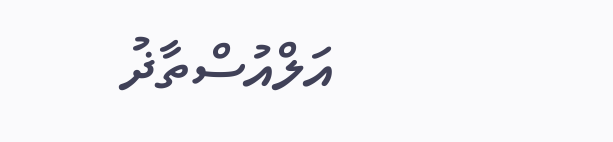އަލްއުސްތާޛު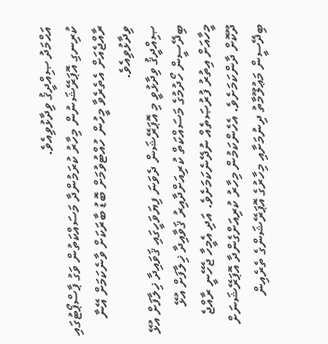އަޙްމަދު ޞިއްދީޤު ވިދާޅުވިއެވެ.
ކުރިނގި އޮޕަރޭޝަނުން މިހާރު ކުރަމުންދާ މަސައްކަތުން ވަގު ޕާސްޕޯޓުގައި ރާއްޖެއަށް އެތެރެވާ މީހުން ހުއްޓުވުމަށް ބޮޑު ބާރަކަށް ވާނެކަމަށް އޭނާ ވިދާޅުވިއެވެ.
ޞިއްދީޤު ވިދާޅުވީ މި އޮޕަރޭޝަން ދެވަނަ ފިޔަވަހީގައި ޤަވައިދާ ޚިލާފަށް އުޅޭ ބިދޭސީން ހޯދުމުގެ މަސައްކަތް ކުރިއަށްދާއިރު ޤަވާއިދާ ޚިލާފަށް އުޅޭ މީހާއަށް އިތުރު ފުރުޞަތެއް ނުދޭނެކަމަށެވެ. އަދި އެމީހާ ޖެހޭނީ ރާއްޖެ ދޫކޮށް ދާންކަމަށެވެ. އެހެންކަމުން މިހާރު ކުރިއަށްގެންދާ އޮޕަރޭޝަނަށް ބިދޭސީން މަޢުލޫމާތު ދިނުމަށާއި މިހާރުގެ އޮޕަރޭޝަންގެ ތެރެއިން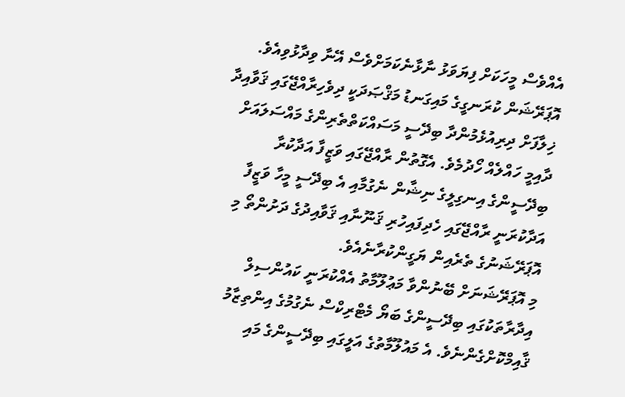އެއްވެސް މީހަކަށް ފިޔަވަޅު ނާޅާނެކަމަށްވެސް އޭނާ ވިދާޅުވިއެވެ.
އޮޕަރޭޝަން ކުރަނގީގެ މައިގަނޑު މަޤްޞަދަކީ ދިވެހިރާއްޖޭގައި ޤަވާއިދާ ޚިލާފަށް ދިރިއުޅެމުންދާ ބިދޭސީ މަސައްކަތްތެރިންގެ މައްސަލައަށް ދާއިމީ ހައްލެއް ހޯދުމެވެ. އެގޮތުން ރާއްޖޭގައި ވަޒީފާ އަދާކުރާ ބިދޭސީންގެ އިނގިލީގެ ނިޝާން ނެގުމާއި އެ ބިދޭސީ މީހާ ވަޒީފާ އަދާކުރަނީ ރާއްޖޭގައި ހެދިފައިހުރި ޤަނޫނާއި ޤަވާއިދުގެ ދަށުންތޯ މި އޮޕަރޭޝަނުގެ ތެރެއިން ޔަގީންކުރާނެއެވެ.
މި އޮޕަރޭޝަނަށް ބޭނުންވާ މަޢުލޫމާތު އެއްކުރަނީ ކައުންސިލް އިދާރާތަކުގައި ބިދޭސީންގެ ބަޔޯ މެޓްރިކްސް ނެގުމުގެ އިންތިޒާމު ޤާއިމްކޮށްގެންނެވެ. އެ މައުލޫމާތުގެ އަލީގައި ބިދޭސީންގެ މައި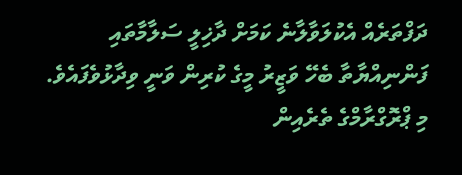ދަފްތަރެއް އެކުލަވާލާނެ ކަމަށް ދާޚިލީ ސަލާމާތައި ފަންނިއްޔާތާ ބެހޭ ވަޒީރު މީގެ ކުރިން ވަނީ ވިދާޅުވެފައެވެ. މި ޕްރޮގްރާމްގެ ތެރެއިން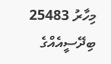މިހާރު 25483 ބިދޭސީއެއްގެ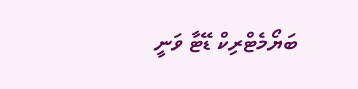ބަޔޯމެޓްރިކް ޑޭޓާ ވަނީ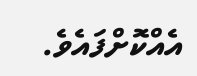އެއްކޮށްފައެވެ.